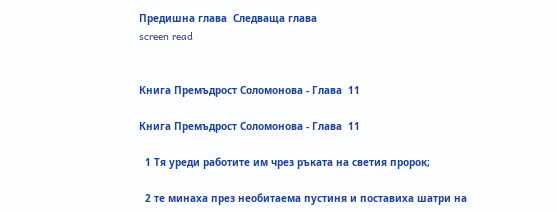Предишна глава  Следваща глава
screen read


Книга Премъдрост Соломонова - Глава  11

Книга Премъдрост Соломонова - Глава  11

  1 Тя уреди работите им чрез ръката на светия пророк;

  2 те минаха през необитаема пустиня и поставиха шатри на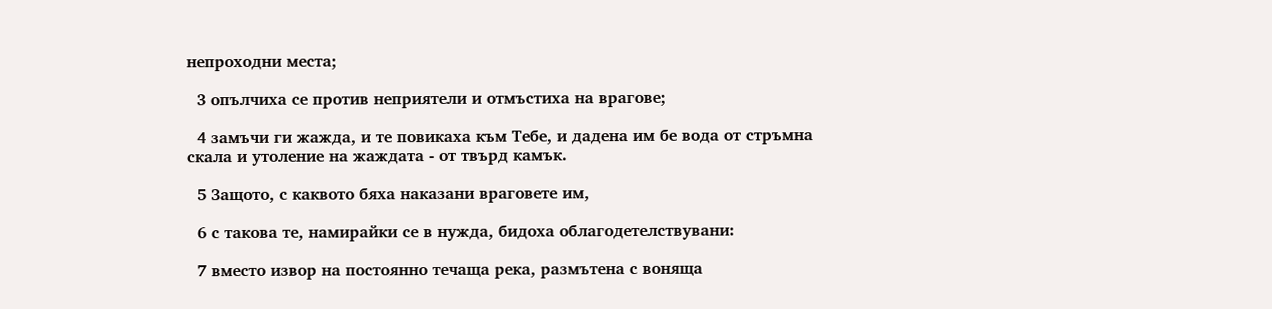непроходни места;

  3 опълчиха се против неприятели и отмъстиха на врагове;

  4 замъчи ги жажда, и те повикаха към Тебе, и дадена им бе вода от стръмна скала и утоление на жаждата - от твърд камък.

  5 Защото, с каквото бяха наказани враговете им,

  6 с такова те, намирайки се в нужда, бидоха облагодетелствувани:

  7 вместо извор на постоянно течаща река, размътена с воняща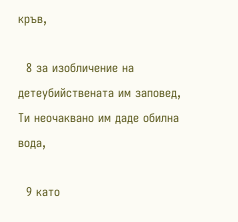кръв,

  8 за изобличение на детеубийствената им заповед, Ти неочаквано им даде обилна вода,

  9 като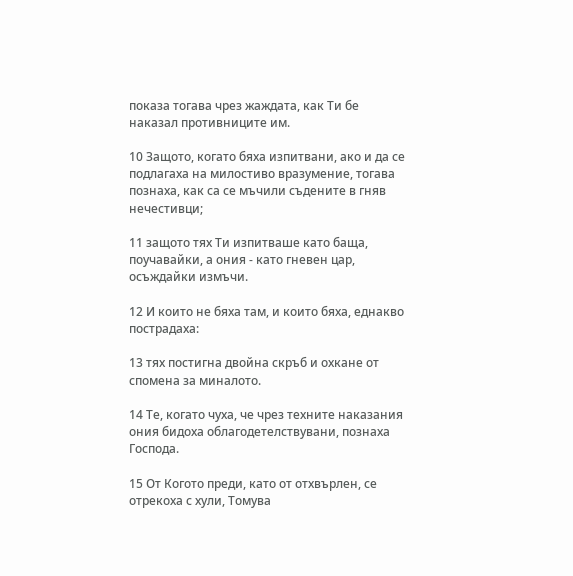показа тогава чрез жаждата, как Ти бе наказал противниците им.

10 Защото, когато бяха изпитвани, ако и да се подлагаха на милостиво вразумение, тогава познаха, как са се мъчили съдените в гняв нечестивци;

11 защото тях Ти изпитваше като баща, поучавайки, а ония - като гневен цар, осъждайки измъчи.

12 И които не бяха там, и които бяха, еднакво пострадаха:

13 тях постигна двойна скръб и охкане от спомена за миналото.

14 Те, когато чуха, че чрез техните наказания ония бидоха облагодетелствувани, познаха Господа.

15 От Когото преди, като от отхвърлен, се отрекоха с хули, Томува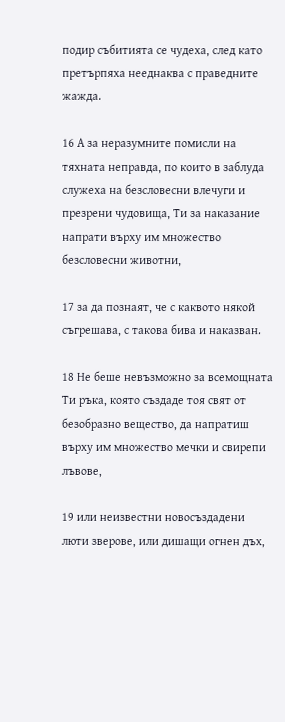подир събитията се чудеха, след като претърпяха нееднаква с праведните жажда.

16 А за неразумните помисли на тяхната неправда, по които в заблуда служеха на безсловесни влечуги и презрени чудовища, Ти за наказание напрати върху им множество безсловесни животни,

17 за да познаят, че с каквото някой съгрешава, с такова бива и наказван.

18 Не беше невъзможно за всемощната Ти ръка, която създаде тоя свят от безобразно вещество, да напратиш върху им множество мечки и свирепи лъвове,

19 или неизвестни новосъздадени люти зверове, или дишащи огнен дъх,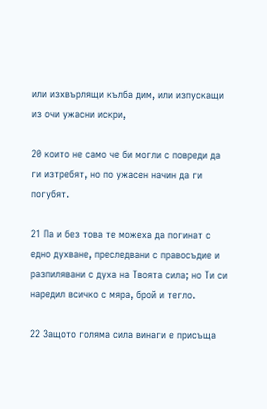или изхвърлящи кълба дим, или изпускащи из очи ужасни искри,

20 които не само че би могли с повреди да ги изтребят, но по ужасен начин да ги погубят.

21 Па и без това те можеха да погинат с едно духване, преследвани с правосъдие и разпилявани с духа на Твоята сила; но Ти си наредил всичко с мяра, брой и тегло.

22 Защото голяма сила винаги е присъща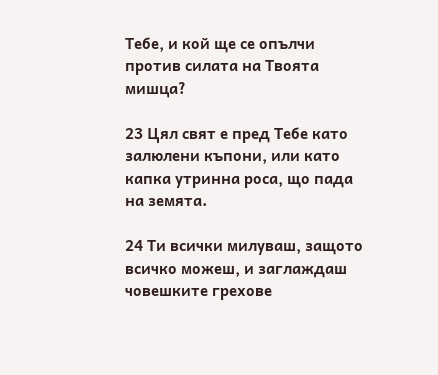Тебе, и кой ще се опълчи против силата на Твоята мишца?

23 Цял свят е пред Тебе като залюлени къпони, или като капка утринна роса, що пада на земята.

24 Ти всички милуваш, защото всичко можеш, и заглаждаш човешките грехове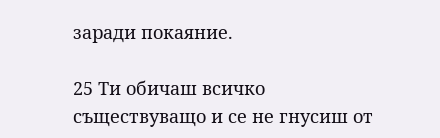заради покаяние.

25 Ти обичаш всичко съществуващо и се не гнусиш от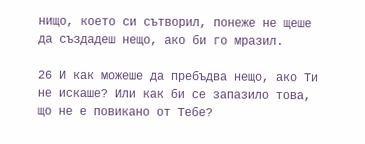нищо, което си сътворил, понеже не щеше да създадеш нещо, ако би го мразил.

26 И как можеше да пребъдва нещо, ако Ти не искаше? Или как би се запазило това, що не е повикано от Тебе?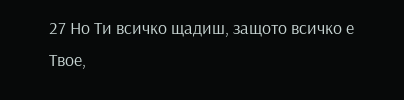27 Но Ти всичко щадиш, защото всичко е Твое,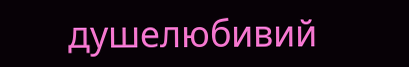душелюбивий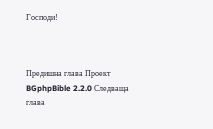Господи!



Предишна глава Проект BGphpBible 2.2.0 Следваща глава